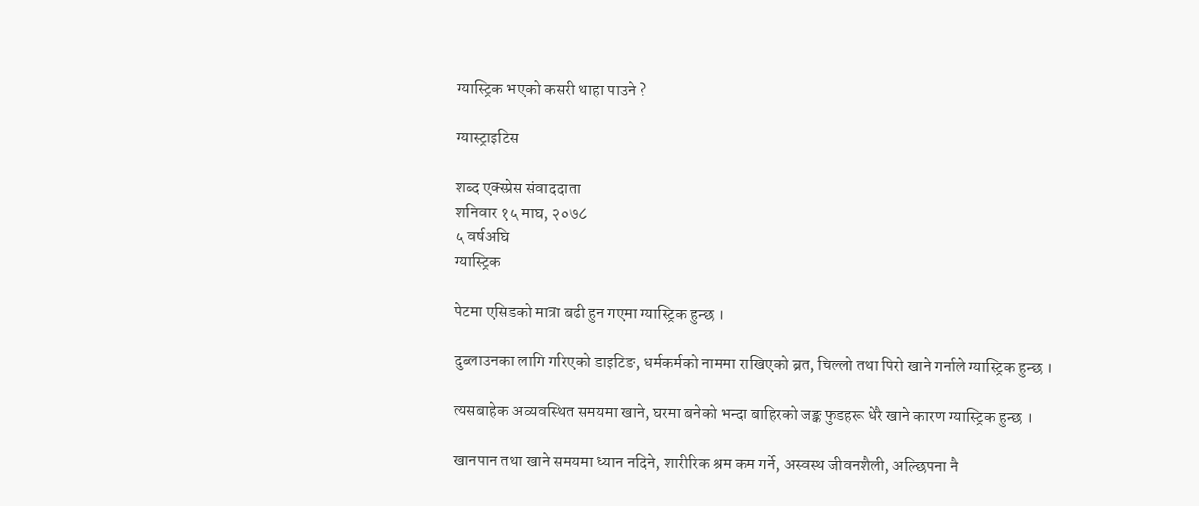ग्यास्ट्रिक भएको कसरी थाहा पाउने ?

ग्यास्ट्राइटिस

शब्द एक्स्प्रेस संवाददाता
शनिवार १५ माघ, २०७८
५ वर्षअघि
ग्यास्ट्रिक

पेटमा एसिडको मात्रा बढी हुन गएमा ग्यास्ट्रिक हुन्छ ।

दुब्लाउनका लागि गरिएको डाइटिङ, धर्मकर्मको नाममा राखिएको ब्रत, चिल्लो तथा पिरो खाने गर्नाले ग्यास्ट्रिक हुन्छ ।

त्यसबाहेक अव्यवस्थित समयमा खाने, घरमा बनेको भन्दा बाहिरको जङ्क फुडहरू धेरै खाने कारण ग्यास्ट्रिक हुन्छ ।

खानपान तथा खाने समयमा ध्यान नदिने, शारीरिक श्रम कम गर्ने, अस्वस्थ जीवनशैली, अल्छिपना नै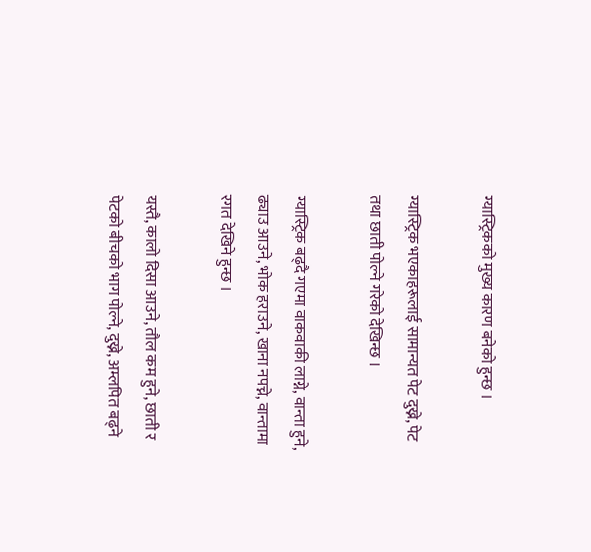ग्यास्ट्रिकको मुख्य कारण बनेको हुन्छ ।

ग्यास्ट्रिक भएकाहरूलाई सामान्यत पेट दुख्ने, पेट तथा छाती पोल्ने गरेको देखिन्छ ।

ग्यास्ट्रिक बढ्दै गएमा वाकवाकी लाग्ने, वान्ता हुने, ढ्याउ आउने, भोक हराउने, खाना नपच्ने, वान्तामा रगत देखिने हुन्छ ।

यस्तै, कालो दिसा आउने, तौल कम हुने, छाती र पेटको बीचको भाग पोल्ने, दुख्ने, अम्लपित बढ्ने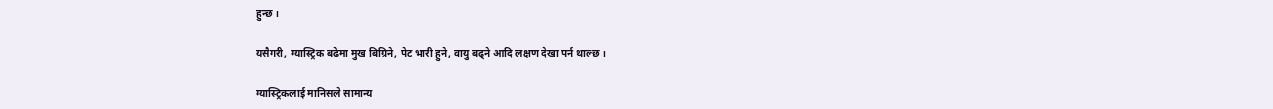हुन्छ ।

यसैगरी, ग्यास्ट्रिक बढेमा मुख बिग्रिने, पेट भारी हुने, वायु बढ्ने आदि लक्षण देखा पर्न थाल्छ ।

ग्यास्ट्रिकलाई मानिसले सामान्य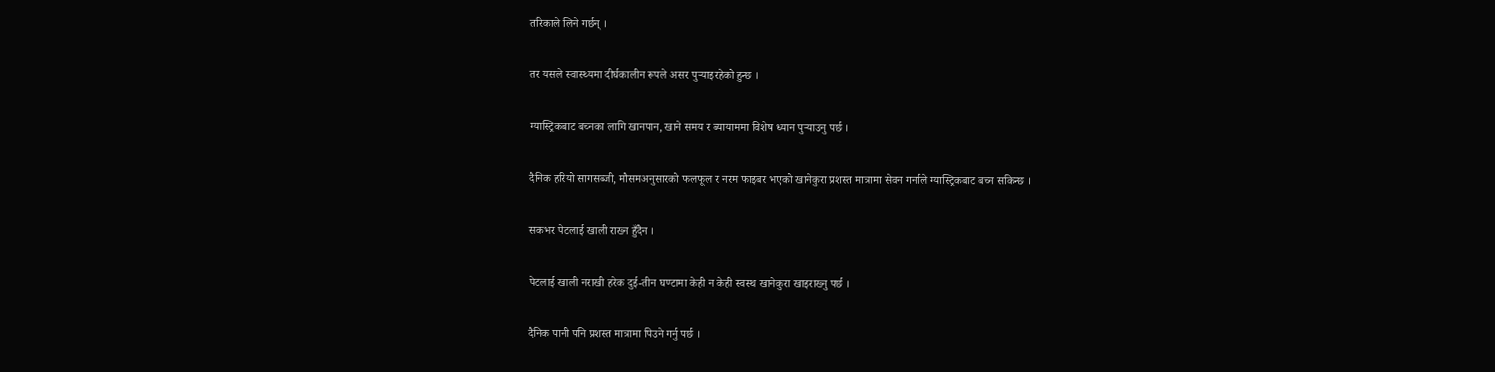तरिकाले लिने गर्छन् ।

तर यसले स्वास्थ्यमा दीर्घकालीन रूपले असर पुर्‍याइरहेको हुन्छ ।

ग्यास्ट्रिकबाट बच्नका लागि खानपान, खाने समय र ब्यायाममा विशेष ध्यान पुर्‍याउनु पर्छ ।

दैनिक हरियो सागसब्जी, मौसमअनुसारको फलफूल र नरम फाइबर भएको खानेकुरा प्रशस्त मात्रामा सेवन गर्नाले ग्यास्ट्रिकबाट बच्न सकिन्छ ।

सकभर पेटलाई खाली राख्न हुँदैन ।

पेटलाई खाली नराखी हरेक दुई-तीन घण्टामा केही न केही स्वस्थ खानेकुरा खाइराख्नु पर्छ ।

दैनिक पानी पनि प्रशस्त मात्रामा पिउने गर्नु पर्छ ।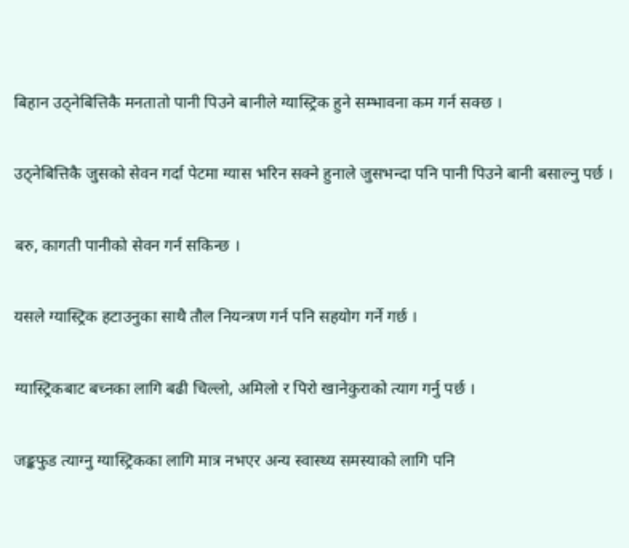बिहान उठ्नेबित्तिकै मनतातो पानी पिउने बानीले ग्यास्ट्रिक हुने सम्भावना कम गर्न सक्छ ।

उठ्नेबित्तिकै जुसको सेवन गर्दा पेटमा ग्यास भरिन सक्ने हुनाले जुसभन्दा पनि पानी पिउने बानी बसाल्नु पर्छ ।

बरु, कागती पानीको सेवन गर्न सकिन्छ ।

यसले ग्यास्ट्रिक हटाउनुका साथै तौल नियन्त्रण गर्न पनि सहयोग गर्ने गर्छ ।

ग्यास्ट्रिकबाट बच्नका लागि बढी चिल्लो, अमिलो र पिरो खानेकुराको त्याग गर्नु पर्छ ।

जङ्कफुड त्याग्नु ग्यास्ट्रिकका लागि मात्र नभएर अन्य स्वास्थ्य समस्याको लागि पनि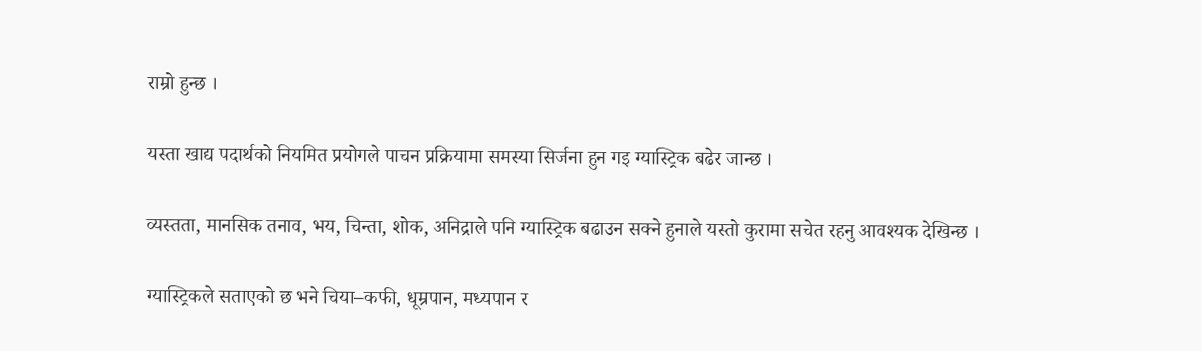राम्रो हुन्छ ।

यस्ता खाद्य पदार्थको नियमित प्रयोगले पाचन प्रक्रियामा समस्या सिर्जना हुन गइ ग्यास्ट्रिक बढेर जान्छ ।

व्यस्तता, मानसिक तनाव, भय, चिन्ता, शोक, अनिद्राले पनि ग्यास्ट्रिक बढाउन सक्ने हुनाले यस्तो कुरामा सचेत रहनु आवश्यक देखिन्छ ।

ग्यास्ट्रिकले सताएको छ भने चिया–कफी, धूम्रपान, मध्यपान र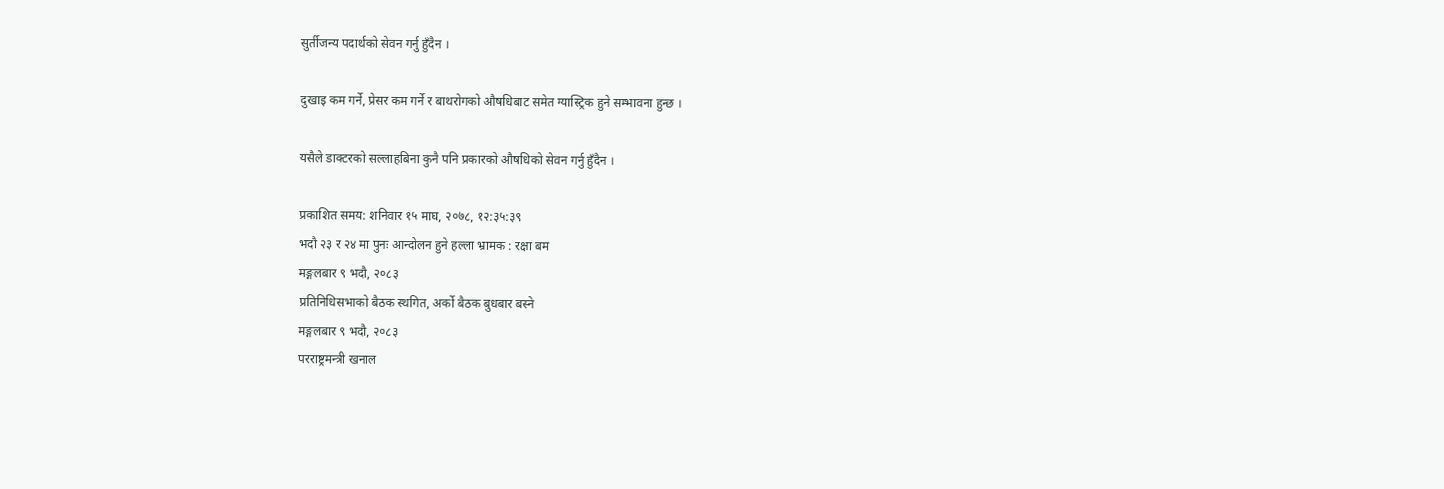सुर्तीजन्य पदार्थको सेवन गर्नु हुँदैन ।

दुखाइ कम गर्ने, प्रेसर कम गर्ने र बाथरोगको औषधिबाट समेत ग्यास्ट्रिक हुने सम्भावना हुन्छ ।

यसैले डाक्टरको सल्लाहबिना कुनै पनि प्रकारको औषधिको सेवन गर्नु हुँदैन ।

प्रकाशित समय: शनिवार १५ माघ, २०७८, १२:३५:३९
भदौ २३ र २४ मा पुनः आन्दोलन हुने हल्ला भ्रामक : रक्षा बम
मङ्गलबार ९ भदौ, २०८३
प्रतिनिधिसभाको बैठक स्थगित, अर्को बैठक बुधबार बस्ने
मङ्गलबार ९ भदौ, २०८३
परराष्ट्रमन्त्री खनाल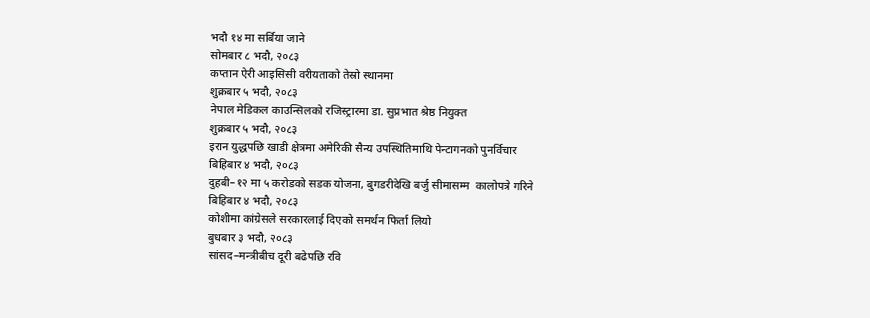भदौ १४ मा सर्बिया जाने
सोमबार ८ भदौ, २०८३
कप्तान ऐरी आइसिसी वरीयताको तेस्रो स्थानमा
शुक्रबार ५ भदौ, २०८३
नेपाल मेडिकल काउन्सिलको रजिस्ट्रारमा डा. सुप्रभात श्रेष्ठ नियुक्त
शुक्रबार ५ भदौ, २०८३
इरान युद्धपछि खाडी क्षेत्रमा अमेरिकी सैन्य उपस्थितिमाथि पेन्टागनको पुनर्विचार
बिहिबार ४ भदौ, २०८३
दुहबी–१२ मा ५ करोडको सडक योजना, बुगडरीदेखि बर्जु सीमासम्म  कालोपत्रे गरिने
बिहिबार ४ भदौ, २०८३
कोशीमा कांग्रेसले सरकारलाई दिएको समर्थन फिर्ता लियो
बुधबार ३ भदौ, २०८३
सांसद–मन्त्रीबीच दूरी बढेपछि रवि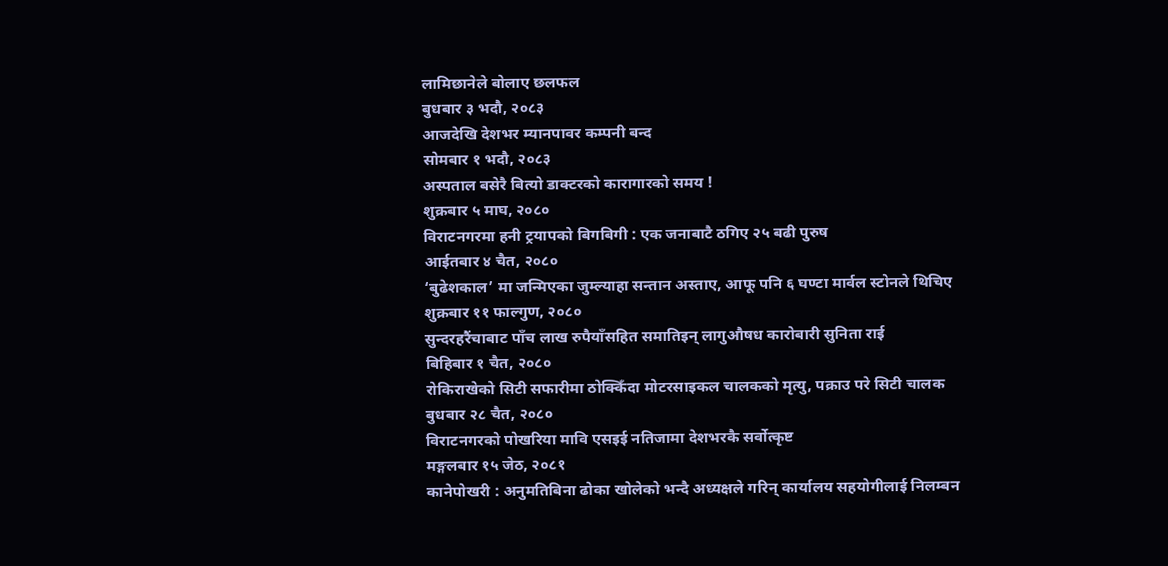लामिछानेले बोलाए छलफल
बुधबार ३ भदौ, २०८३
आजदेखि देशभर म्यानपावर कम्पनी बन्द
सोमबार १ भदौ, २०८३
अस्पताल बसेरै बित्यो डाक्टरको कारागारको समय !
शुक्रबार ५ माघ, २०८०
विराटनगरमा हनी ट्रयापको बिगबिगी : एक जनाबाटै ठगिए २५ बढी पुरुष
आईतबार ४ चैत, २०८०
‘बुढेशकाल’ मा जन्मिएका जुम्ल्याहा सन्तान अस्ताए, आफू पनि ६ घण्टा मार्वल स्टोनले थिचिए
शुक्रबार ११ फाल्गुण, २०८०
सुन्दरहरैंचाबाट पाँच लाख रुपैयाँसहित समातिइन् लागुऔषध कारोबारी सुनिता राई
बिहिबार १ चैत, २०८०
रोकिराखेको सिटी सफारीमा ठोक्किँदा मोटरसाइकल चालकको मृत्यु, पक्राउ परे सिटी चालक
बुधबार २८ चैत, २०८०
विराटनगरको पोखरिया मावि एसइई नतिजामा देशभरकै सर्वोत्कृष्ट
मङ्गलबार १५ जेठ, २०८१
कानेपोखरी : अनुमतिबिना ढोका खोलेको भन्दै अध्यक्षले गरिन् कार्यालय सहयोगीलाई निलम्बन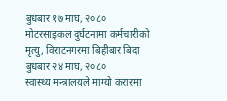बुधबार १७ माघ, २०८०
मोटरसाइकल दुर्घटनामा कर्मचारीको मृत्यु, विराटनगरमा बिहीबार बिदा
बुधबार २४ माघ, २०८०
स्वास्थ्य मन्त्रालयले माग्यो करारमा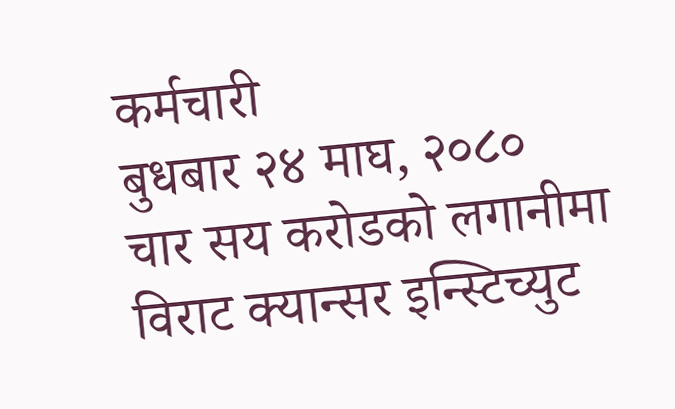कर्मचारी
बुधबार २४ माघ, २०८०
चार सय करोडको लगानीमा विराट क्यान्सर इन्स्टिच्युट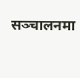सञ्चालनमा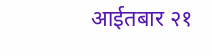आईतबार २१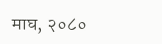माघ, २०८०